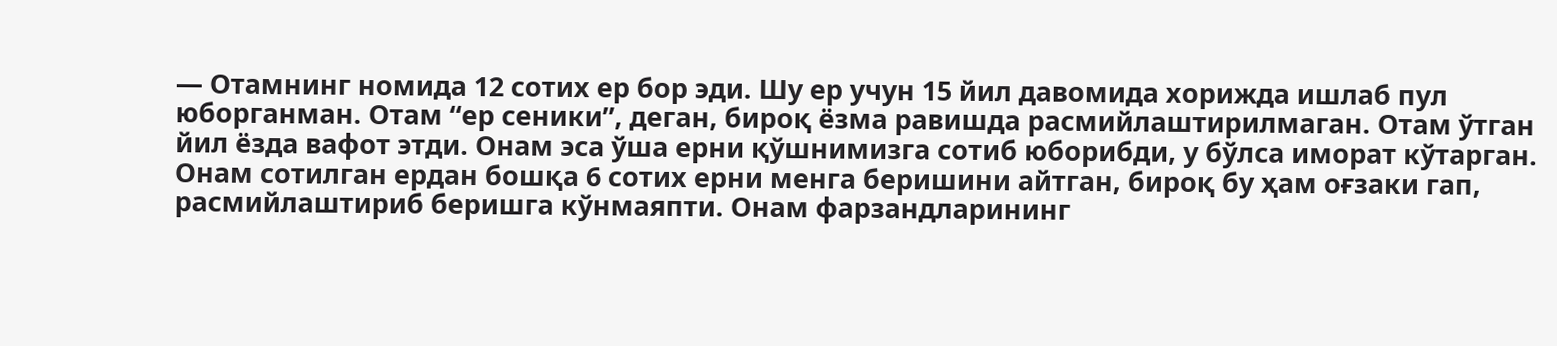— Отамнинг номида 12 сотих ер бор эди. Шу ер учун 15 йил давомида хорижда ишлаб пул юборганман. Отам “ер сеники”, деган, бироқ ёзма равишда расмийлаштирилмаган. Отам ўтган йил ёзда вафот этди. Онам эса ўша ерни қўшнимизга сотиб юборибди, у бўлса иморат кўтарган. Онам сотилган ердан бошқа 6 сотих ерни менга беришини айтган, бироқ бу ҳам оғзаки гап, расмийлаштириб беришга кўнмаяпти. Онам фарзандларининг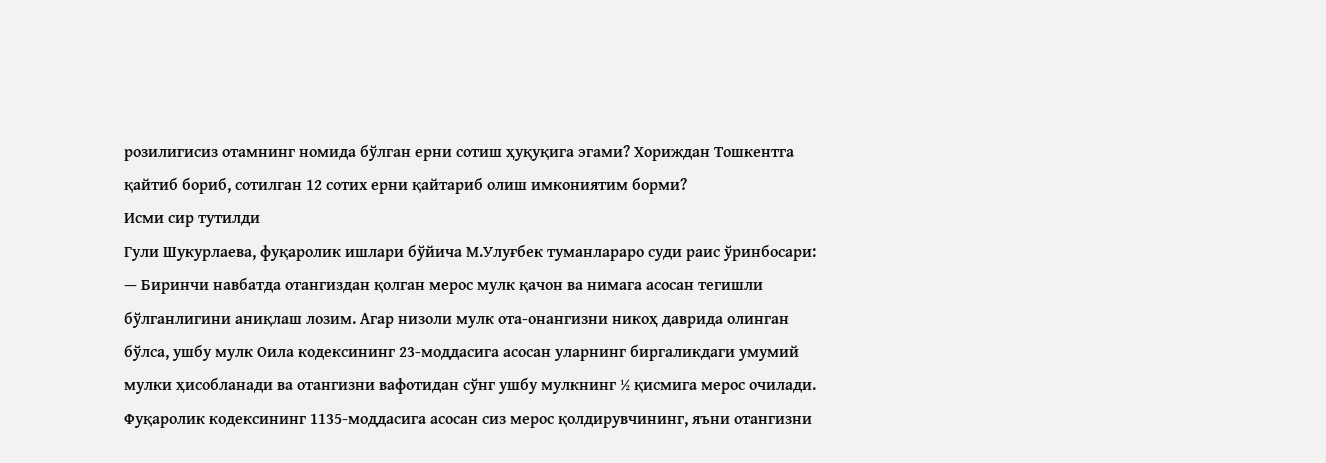розилигисиз отамнинг номида бўлган ерни сотиш ҳуқуқига эгами? Хориждан Тошкентга қайтиб бориб, сотилган 12 сотих ерни қайтариб олиш имкониятим борми?
Исми сир тутилди
Гули Шукурлаева, фуқаролик ишлари бўйича М.Улуғбек туманлараро суди раис ўринбосари:
— Биринчи навбатда отангиздан қолган мерос мулк қачон ва нимага асосан тегишли бўлганлигини аниқлаш лозим. Агар низоли мулк ота-онангизни никоҳ даврида олинган бўлса, ушбу мулк Оила кодексининг 23-моддасига асосан уларнинг биргаликдаги умумий мулки ҳисобланади ва отангизни вафотидан сўнг ушбу мулкнинг ½ қисмига мерос очилади.
Фуқаролик кодексининг 1135-моддасига асосан cиз мерос қолдирувчининг, яъни отангизни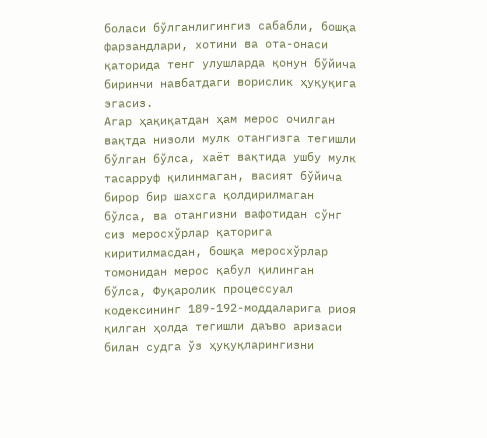боласи бўлганлигингиз сабабли, бошқа фарзандлари, хотини ва ота-онаси қаторида тенг улушларда қонун бўйича биринчи навбатдаги ворислик ҳуқуқига эгасиз.
Агар ҳақиқатдан ҳам мерос очилган вақтда низоли мулк отангизга тегишли бўлган бўлса, хаёт вақтида ушбу мулк тасарруф қилинмаган, васият бўйича бирор бир шахсга қолдирилмаган бўлса, ва отангизни вафотидан сўнг cиз меросхўрлар қаторига киритилмасдан, бошқа меросхўрлар томонидан мерос қабул қилинган бўлса, Фуқаролик процессуал кодексининг 189-192-моддаларига риоя қилган ҳолда тегишли даъво аризаси билан судга ўз ҳуқуқларингизни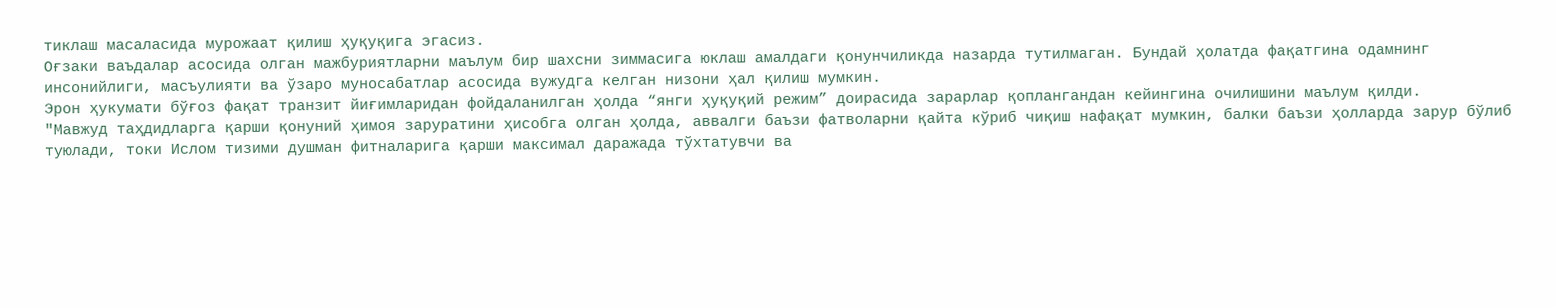тиклаш масаласида мурожаат қилиш ҳуқуқига эгасиз.
Оғзаки ваъдалар асосида олган мажбуриятларни маълум бир шахсни зиммасига юклаш амалдаги қонунчиликда назарда тутилмаган. Бундай ҳолатда фақатгина одамнинг инсонийлиги, масъулияти ва ўзаро муносабатлар асосида вужудга келган низони ҳал қилиш мумкин.
Эрон ҳукумати бўғоз фақат транзит йиғимларидан фойдаланилган ҳолда “янги ҳуқуқий режим” доирасида зарарлар қоплангандан кейингина очилишини маълум қилди.
"Мавжуд таҳдидларга қарши қонуний ҳимоя заруратини ҳисобга олган ҳолда, аввалги баъзи фатволарни қайта кўриб чиқиш нафақат мумкин, балки баъзи ҳолларда зарур бўлиб туюлади, токи Ислом тизими душман фитналарига қарши максимал даражада тўхтатувчи ва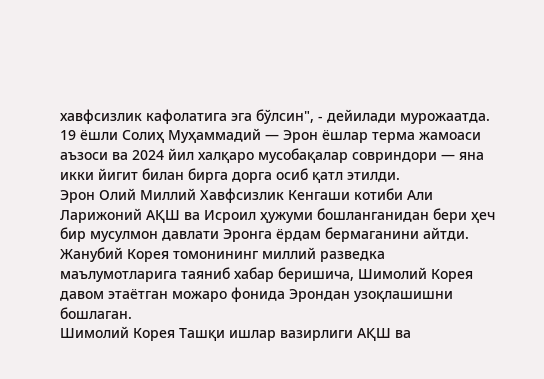хавфсизлик кафолатига эга бўлсин", - дейилади мурожаатда.
19 ёшли Солиҳ Муҳаммадий — Эрон ёшлар терма жамоаси аъзоси ва 2024 йил халқаро мусобақалар совриндори — яна икки йигит билан бирга дорга осиб қатл этилди.
Эрон Олий Миллий Хавфсизлик Кенгаши котиби Али Ларижоний АҚШ ва Исроил ҳужуми бошланганидан бери ҳеч бир мусулмон давлати Эронга ёрдам бермаганини айтди.
Жанубий Корея томонининг миллий разведка маълумотларига таяниб хабар беришича, Шимолий Корея давом этаётган можаро фонида Эрондан узоқлашишни бошлаган.
Шимолий Корея Ташқи ишлар вазирлиги АҚШ ва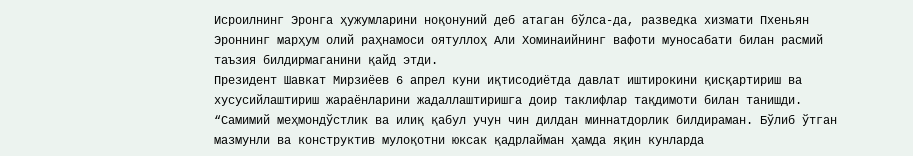Исроилнинг Эронга ҳужумларини ноқонуний деб атаган бўлса-да, разведка хизмати Пхеньян Эроннинг марҳум олий раҳнамоси оятуллоҳ Али Хоминаийнинг вафоти муносабати билан расмий таъзия билдирмаганини қайд этди.
Президент Шавкат Мирзиёев 6 апрел куни иқтисодиётда давлат иштирокини қисқартириш ва хусусийлаштириш жараёнларини жадаллаштиришга доир таклифлар тақдимоти билан танишди.
“Самимий меҳмондўстлик ва илиқ қабул учун чин дилдан миннатдорлик билдираман. Бўлиб ўтган мазмунли ва конструктив мулоқотни юксак қадрлайман ҳамда яқин кунларда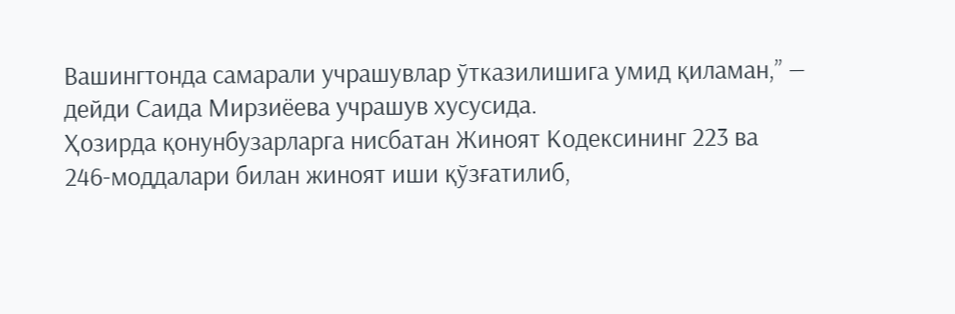Вашингтонда самарали учрашувлар ўтказилишига умид қиламан,” — дейди Саида Мирзиёева учрашув хусусида.
Ҳозирда қонунбузарларга нисбатан Жиноят Кодексининг 223 ва 246-моддалари билан жиноят иши қўзғатилиб,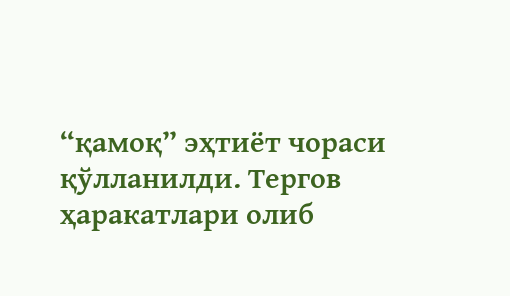“қамоқ” эҳтиёт чораси қўлланилди. Тергов ҳаракатлари олиб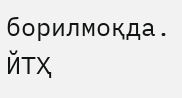борилмоқда.
ЙТҲ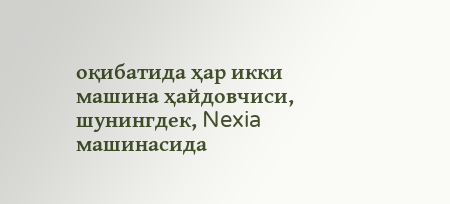оқибатида ҳар икки машина ҳайдовчиси, шунингдек, Nexia машинасида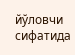йўловчи сифатида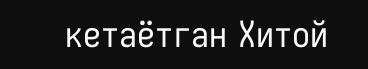кетаётган Хитой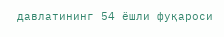давлатининг 54 ёшли фуқароси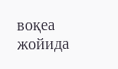воқеа жойида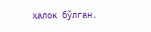ҳалок бўлган.